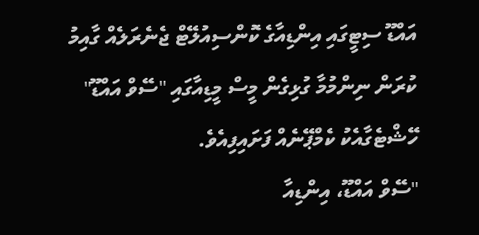އައްޑޫ ސިޓީގައި އިންޑިއާގެ ކޮންސިއުލޭޓް ޖެނެރަލެއް ގާއިމު ކުރަން ނިންމުމާ ގުޅިގެން މީސް މީޑިއާގައި "ސޭވް އައްޑޫ" ހޭޝްޓެގާއެކު ކެމްޕޭނެއް ފަށައިފިއެވެ.
"ސޭވް އައްޑޫ، އިންޑިއާ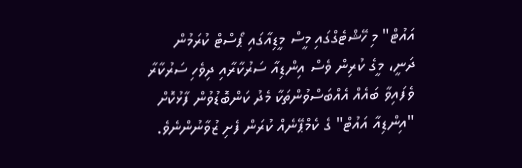އައުޓް" މި ހޭޝްޓެގްގައި މީސް މީޑިއާގައި ޕޯސްޓް ކުރަމުން ދަނީ، މީގެ ކުރިން ވެސް އިންޑިއާ ސަރުކާރާއި ދިވެހި ސަރުކާރާ ވެފައިވާ ބައެއް އެއްބަސްވުންތަކާ މެދު ކަންބޮޑުވުން ފާޅުކޮށް "އިންޑިއާ އައުޓް" ގެ ކެމްޕޭނެއް ކުރަން ފެށި ޒުވާނުންނެވެ.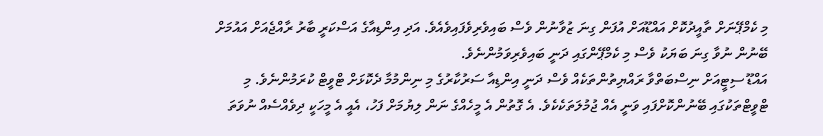މި ކެމްޕޭނަށް ތާއީދުކޮށް އައްޑޫއަށް އުފަން ގިނަ ޒުވާނުން ވެސް ބައިވެރިވެފައިވެއެވެ. އަދި އިންޑިއާގެ އަސްކަރީ ބާރު ރާއްޖެއަށް އައުމަށް ބޭނުން ނުވާ ގިނަ ބަޔަކު ވެސް މި ކެމްޕޭންގައި ދަނީ ބައިވެރިވަމުންނެވެ.
އައްޑޫ ސިޓީއަށް ނިސްބަތްވާ ރައްޔިތުންތަކެއް ވެސް ދަނީ އިންޑިއާ ސަރުކާރުގެ މި ނިންމުމާ ދެކޮޅަށް ޓްވީޓް ކުރަމުންނެވެ. މި ޓްވީޓްތަކުގައި ބޭނުންކޮށްފައި ވަނީ އެއް ޖުމުލަތަކެކެވެ. އެ ގޮތުން އެ މީހެއްގެ ނަން ލިޔުމަށް ފަހު، އެއީ އެ މީހަކީ ދިވެއްސެއް ނުވަތަ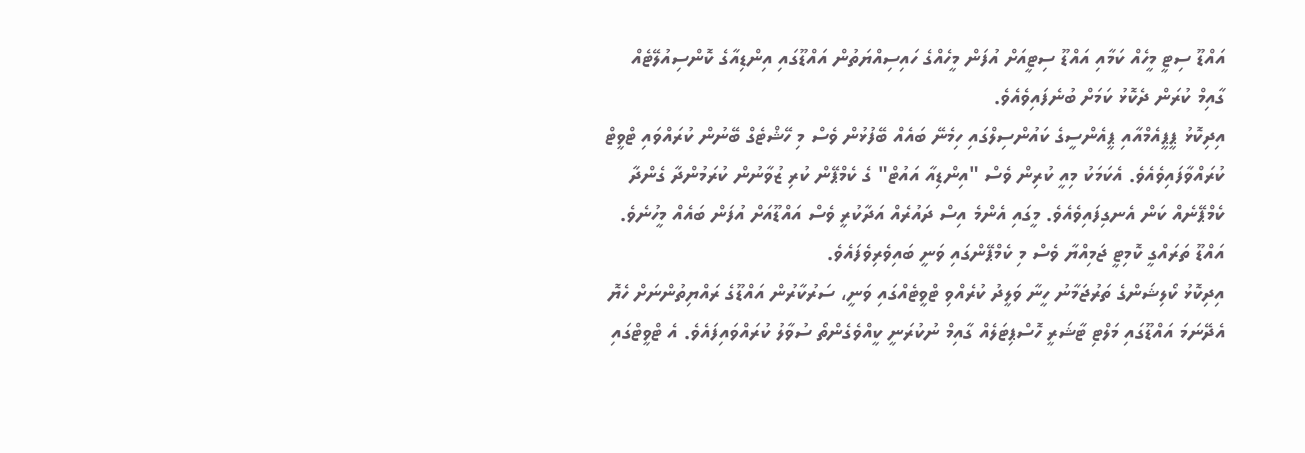އައްޑޫ ސިޓީ މީހެއް ކަމާއި އައްޑޫ ސިޓީއަށް އުފަން މީހެއްގެ ހައިސިއްޔަތުން އައްޑޫގައި އިންޑިއާގެ ކޮންސިއުލޭޓެއް ގާއިމް ކުރަން ދެކޮޅު ކަމަށް ބުނެފައިވެއެވެ.
އިދިކޮޅު ޕީޕީއެމްއާއި ޕީއެންސީގެ ކައުންސިލްގައި ހިމެނޭ ބައެއް ބޭފުޅުން ވެސް މި ހޭޝްޓެގް ބޭނުން ކުރައްވައި ޓްވީޓް ކުރައްވާފައިވެއެވެ. އެކަމަކު މިއީ ކުރިން ވެސް "އިންޑިއާ އައުޓް" ގެ ކެމްޕޭން ކުރި ޒުވާނުން ކުރަމުންދާ ގެންދާ ކެމްޕޭނެއް ކަން އެނގިފައިވެއެވެ. މީގައި އެންމެ އިސް ދައުރެއް އަދާކުރީ ވެސް އައްޑޫއަށް އުފަން ބައެއް މީހުނެވެ. އައްޑޫ ތަރައްގީ ކޮމިޓީ ޖަމިއްޔާ ވެސް މި ކެމްޕޭންގައި ވަނީ ބައިވެރިވެފައެވެ.
އިދިކޮޅު ކޯލިޝަންގެ ތަރުޖަމާނު ހީނާ ވަލީދު ކުރެއްވި ޓްވީޓެއްގައި ވަނީ، ސަރުކާރުން އައްޑޫގެ ރައްޔިތުންނަށް ހެޔޮ އެދޭނަމަ އައްޑޫގައި މަލްޓި ޓާޝަރީ ހޮސްޕިޓަލެއް ގާއިމް ނުކުރަނީ ކީއްވެގެންތޯ ސުވާލު ކުރައްވައިފައެވެ. އެ ޓްވީޓްގައި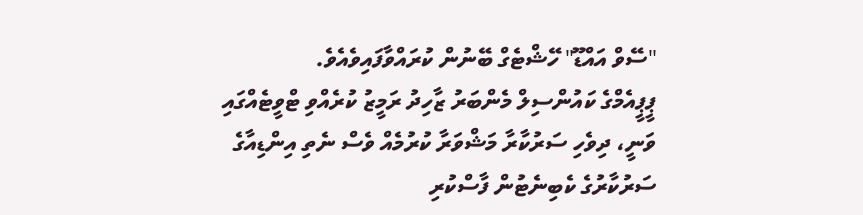"ސޭވް އައްޑޫ" ހޭޝްޓެގް ބޭނުން ކުރައްވާފައިވެއެވެ.
ޕީޕީއެމްގެ ކައުންސިލް މެންބަރު ޒާހިދު ރަމީޒު ކުރެއްވި ޓްވީޓެއްގައި ވަނީ، ދިވެހި ސަރުކާރާ މަޝްވަރާ ކުރުމެއް ވެސް ނެތި އިންޑިއާގެ ސަރުކާރުގެ ކެބިނެޓުން ފާސްކުރި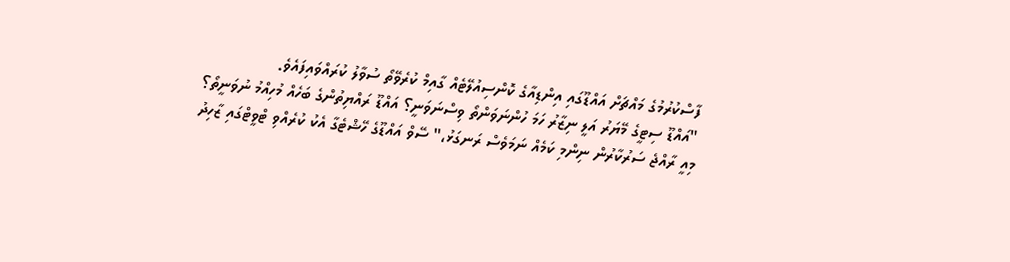ފާސްކުރުމުގެ މައްޗަށް އައްޑޫގައި އިންޑިއާގެ ކޮންސިއުލޭޓެއް ގާއިމް ކުރެވޭތޯ ސުވާލު ކުރައްވައިފައެވެ.
"އައްޑޫ ސިޓީގެ މޭޔަރު އަލީ ނިޒާރު ހަމަ ހުންނަވަންތޯ ވިސްނަވަނީ؟ އައްޑޫ ރައްޔިތުންގެ ބަހެއް މުހިއްމު ނުވަނީތޯ؟ މިއީ ރާއްޖެ ސަރުކާރުން ނިންމި ކަމެއް ނަމަވެސް ރަނގަޅު،" ސޭވް އައްޑޫގެ ހޭޝްޓެގާ އެކު ކުރެއްވި ޓްވީޓްގައި ޒާހިދު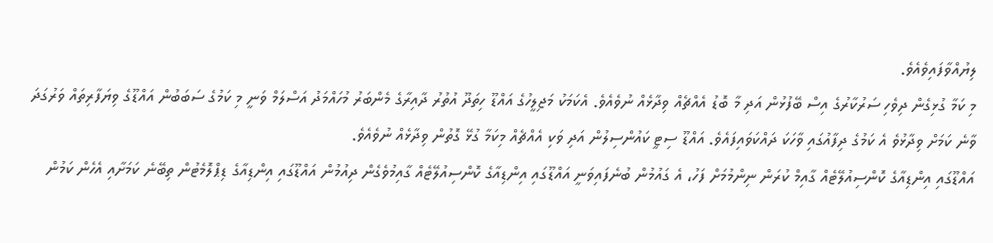ލިޔުއްވާފައިވެއެވެ.
މި ކަމާ ގުޅިގެން ދިވެހި ސަރުކާރުގެ އިސް ބޭފުޅުން އަދި މާ ބޮޑު އެއްޗެއް ވިދާޅެއް ނުވެއެވެ. އެކަމަކު މަޖިލީހުގެ އައްޑޫ ހިތަދޫ އުތުރު ދާއިރާގެ މެންބަރު މުހައްމަދު އަސްލަމް ވަނީ މި ކަމުގެ ސަބަބުން އައްޑޫގެ ވިޔަފާރިތައް ވަރުގަދަ ވާނެ ކަމަށް ވިދާޅުވެ އެ ކަމުގެ ދިފާއުގައި ވާހަކަ ދައްކަވައިފައެވެ. އައްޑޫ ސިޓީ ކައުންސިލުން އަދި ވަކި އެއްޗެއް މިކަމާ ގުޅޭ ގޮތުން ވިދާޅެއް ނުވެއެވެ.
އައްޑޫގައި އިންޑިއާގެ ކޮންސިއުލޭޓެއް ގާއިމް ކުރަން ނިންމުމަށް ފަހު، އެ ގައުމުން ބުނެފައިވަނީ އައްޑޫގައި އިންޑިއާގެ ކޮންސިއުލޭޓެއް ގާއިމުވެގެން ދިއުމުން އައްޑޫގައި އިންޑިއާގެ ޑިޕްލޮމެޓުން ތިބޭނެ ކަމަށާއި އެހެން ކަމުން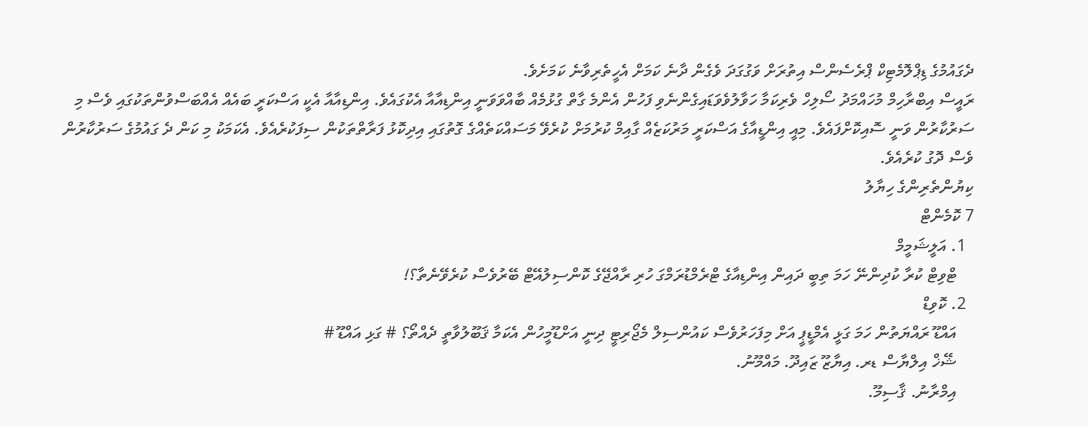ދެގައުމުގެ ޑިޕްލޮމެޓިކް ޕްރެސެންސް އިތުރަށް ވަގުގަދަ ވެގެން ދާނެ ކަމަށް އެހީތެރިވާނެ ކަމަށެވެ.
ރައީސް އިބްރާހިމް މުހައްމަދު ސޯލިހް ވެރިކަމާ ހަވާލުވެވަޑައިގެންނެވި ފަހުން އެންމެ ގާތް ގުޅުމެއް ބާއްވަވަނީ އިންޑިއާއާ އެކުގައެވެ. އިންޑިއާއާ އެކީ އަސްކަރީ ބައެއް އެއްބަސްވުންތަކުގައި ވެސް މި ސަރުކާރުން ވަނީ ސޮއިކޮށްފައެވެ. މިއީ އިންޑީއާގެ އަސްކަރީ މަރުކަޒެއް ގާއިމް ކުރުމަށް ކުރެވޭ މަސައްކަތެއްގެ ގޮތުގައި އިދިކޮޅު ފަރާތްތަކުން ސިފަކުރެއެވެ. އެކަމަކު މި ކަން ދެ ގައުމުގެ ސަރުކާރުން ވެސް ދޮގު ކުރެއެވެ.
ކިޔުންތެރިންގެ ހިޔާލު
7 ކޮމެންޓް
  1. އަލީޝަމީމް
    ޓްވިޓް ކުރާ ކުދިންނޭ ހަމަ ތިބީ ދައިން އިންޑިއާގެ ޓްރެމްޑުރަމްގަ ހުރި ރާއްޖޭގެ ކޮންސިލުއޭޓް ބޭރުވެސް ކުރެވޭނެތާ؟!
  2. ކޮވިޑް
    އައްޑޫ ރައްޔަތުން ހަމަ ގަޅީ އެމްޑީޕީ އަށް މިފަހަރުވެސް ކައުންސިލް މެޖޯރިޓީ ދިނީ އަށްޑޫމީހުން އެކަމާ ޤަބޫލުވާތީ ދެއްތޯ؟ # ގަޅި އައްޑޫ #
    ޝޭޚް އިލްޔާސް ޑރ. އިޔާޒޫ ޒައިދޫ. މައްމޫނު.
    އިމްރާނު. ޤާސިމޫ.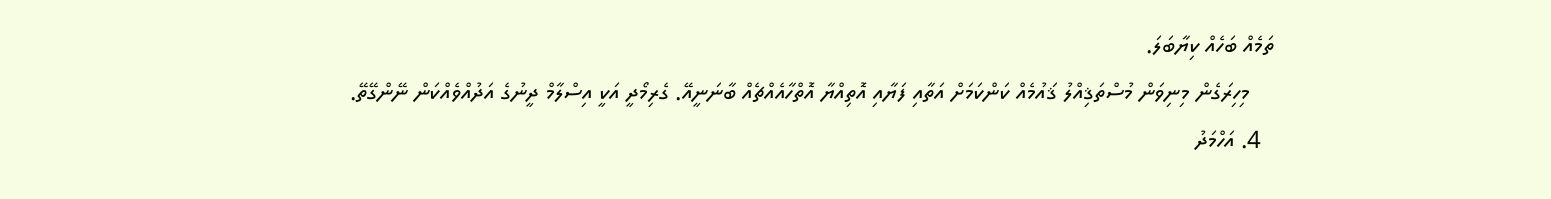ތަމެއް ބަހެއް ކިޔާބަލަ.
    މިހިރަގެން މިނިވަން މުސްތަޤިއްލު ޤައުމެއް ކަންކަމަށް އަތާއި ފަޔާއި އޮތިއްޔާ އޮތްހާއެއްޗެއް ބާނަނީއޭ. ގެރިމޯދީ އަކީ އިސްލާމް ދީނުގެ އަދުއްވެއްކަން ނޭންގޭތޭ.
  4. އަހްމަދު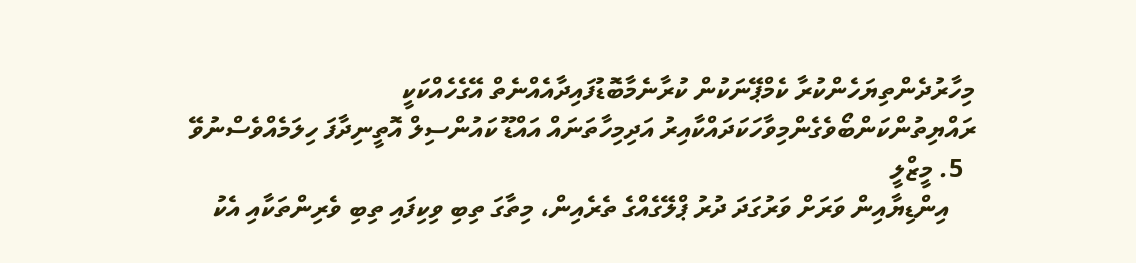މިހާރުދެންތިޔަހެންކުރާ ކެމްޕޭނަކުން ކުރާނެމާބޮޑުފައިދާއެއްނެތް އޭގެހެއްކަކީ ރައްޔިތުންކަންބޯވެގެންމިވާހަކަދައްކާއިރު އަދިމިހާތަނައް އައްޑޫ ކައުންސިލް އޮތީނިދާފަ ހިލަމެއްވެސްނުވޭ
  5. މީޒްލީ
    އިންޑިޔާއިން ވަރަށް ވަރުގަދަ ދުރު ޕްލޭގެއްގެ ތެރެއިން، މިތާގަ ތިބި ވިކިފައި ތިބި ވެރިންތަކާއި އެކު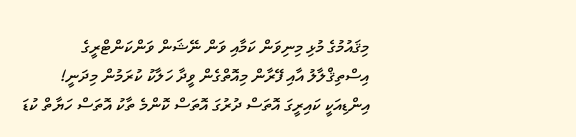މިޤައުމުގެ މުޅި މިނިވަން ކަމާއި ވަން ނޭޝަން ވަންކަންޓްރީގެ އިސްތިޤްލާލު އާއި ފޭރާން މިއޮތްގެން ވީދާ ހަލާކު ކުރަމުން މިދަނީ! އިންޑިއަކީ ކައިރީގަ އޮތަސް ދުރުގަ އޮތަސް ކޮންމެ ތާކު އޮތަސް ހަޔާތް ކުޑަ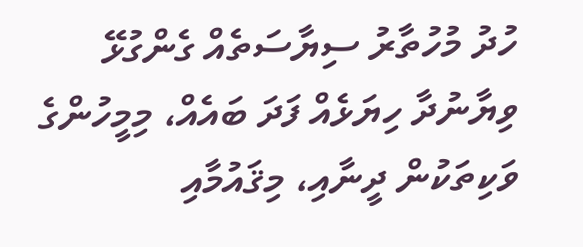ހުދު މުހުތާރު ސިޔާސަތެއް ގެންގުޅޭ ވިޔާނުދާ ހިޔަޅެއް ފަދަ ބައެއް، މިމީހުންގެ ވަކިތަކުން ދީނާއި، މިޤައުމާއި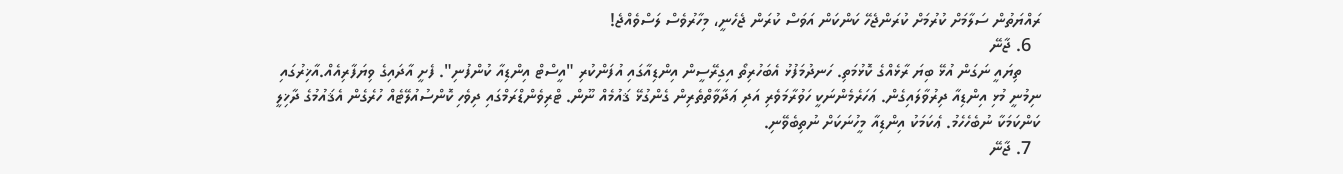ރައްޔަތުން ސަލާމަށް ކުރުމަށް ކުރަންޖެހޭ ކަންކަން އަވަސް ކުރަން ޖެހެނީ، މިހާރުވެސް ލަސްވެއްޖެ!
  6. ޖާނޭ
    ތިޔައީ ނަގަން އުޅޭ ބިޔަ ރާޅެއްގެ ކޮޅުމަތި. ހަނދުމަފުޅު އެބަހުރިތޯ އިގިރޭސީން އިންޑިއާގައި އުފަންކުރި "އީސްޓް އިންޑިއާ ކުންފުނި". ފެށީ އާދައިގެ ވިޔަފާރިއެއް.އާޚިރުގައި ނިމުނީ މުޅި އިންޑިއާ ދިރުވާލައިގެން. ޢަހަރެމެންނަކީ ހަވުރާމަވެރި އަދި ޢަދާވާތްތެރިން ގެންގުޅޭ ޤައުމެއް ނޫން. ޓްރިވެންޑްރަމްގައި ދިވެހި ކޮންސުއުލޭޓެއް ހުރެގެން އެޤައުމުގެ ދާޚިލީ ކަންކަމަކާ ނުބެހެހެމު. ޢެކަމަކު އިންޑިއާ މީހުނަކަށް ނުތިބެވޭނި.
  7. ޖާނޭ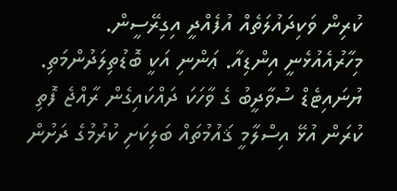ކުރިން ވަކިދައުލަތެއް އުފެއްދީ އިގިރޭސީން. މިހާރުއެއުޅެނީ އިންޑިއާ. ޢަންނި އަކީ ބޮޑުތިލަދުންމަތި. ޔުނައިޓެޑް ސުވާދީބު ގެ ވާހަކަ ދައްކައިގެން ރާއްޖެ ފޮތި ކުރަން އުޅޭ އިސްލާމީ ޤައުމުތައް ބަލިކަށި ކުރުމުގެ ދަށުން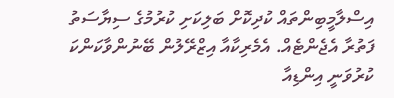އިސްލާމީބިންތައް ކުދިކޮށް ބަލިކަށި ކުރުމުގެ ސިޔާސަތު ފަތުރާ އެޖެންޓެއް. އެމެރިކާއާ އިޒްރޭލުން ބޭނުންވާކަންކަ ކުރުވަނީ އިންޑިއާ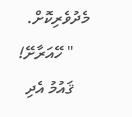މެދުވެރިކޮށް.
    " ހޭއަރާށޭ!
    ޤައުމު އެދި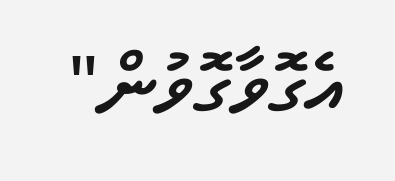އެގޮވާގޮވުން"